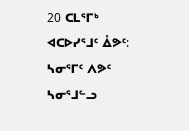20 ᑕᒪᕐᒥᒃ ᐊᑕᐅᓯᕐᒧᑦ ᐂᕗᑦ: ᓴᓂᕐᒥᑦ ᐱᕗᑦ ᓴᓂᕐᒧᓪᓗ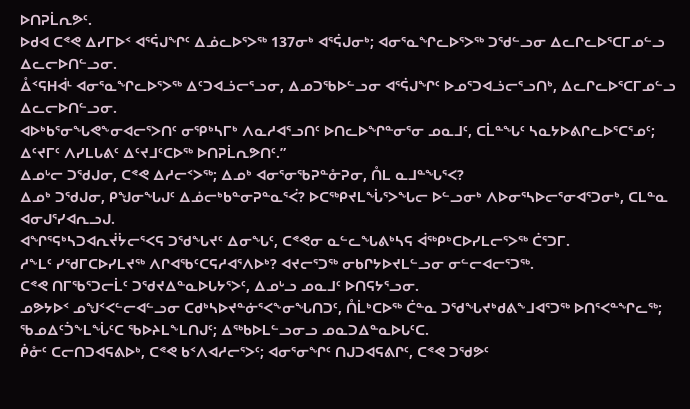ᐅᑎᕈᒫᕆᕗᑦ.
ᐅᑯᐊ ᑕᕝᕙ ᐃᓯᒥᐅᑉ ᐊᕐᕌᒍᖏᑦ ᐃᓅᓚᐅᕐᐳᖅ 137ᓂᒃ ᐊᕐᕌᒍᓂᒃ; ᐊᓂᕐᓇᖏᓚᐅᕐᐳᖅ ᑐᖁᓪᓗᓂ ᐃᓚᒋᓚᐅᕐᑕᒥᓄᓪᓗ ᐃᓚᓕᐅᑎᓪᓗᓂ.
ᐂᑉᕋᕼᐋᒻ ᐊᓂᕐᓇᖏᓚᐅᕐᐳᖅ ᐃᑦᑐᐊᓘᓕᕐᓗᓂ, ᐃᓄᑐᖃᐅᓪᓗᓂ ᐊᕐᕌᒍᖏᑦ ᐅᓄᕐᑐᐊᓘᓕᕐᓗᑎᒃ, ᐃᓚᒋᓚᐅᕐᑕᒥᓄᓪᓗ ᐃᓚᓕᐅᑎᓪᓗᓂ.
ᐊᐅᒃᑲᕐᓂᖓᕙᖕᓂᐊᓕᕐᐳᑎᑦ ᓂᕿᒃᓴᒥᒃ ᐱᓇᓱᐊᕐᓗᑎᑦ ᐅᑎᓚᐅᖏᓐᓂᕐᓂ ᓄᓇᒧᑦ, ᑕᒫᓐᖓᑦ ᓴᓇᔭᐅᕕᒋᓚᐅᕐᑕᕐᓄᑦ; ᐃᑦᔪᒥᑦ ᐱᓯᒪᒐᕕᑦ ᐃᑦᔪᒧᑦᑕᐅᖅ ᐅᑎᕈᒫᕆᕗᑎᑦ.”
ᐃᓄᒡᓕ ᑐᖁᒍᓂ, ᑕᕝᕙ ᐃᓱᓕᑉᐳᖅ; ᐃᓄᒃ ᐊᓂᕐᓂᖃᕈᓐᓁᕈᓂ, ᑍᒪ ᓇᒧᓐᖓᕐᐸ?
ᐃᓄᒃ ᑐᖁᒍᓂ, ᑭᖑᓂᖓᒍᑦ ᐃᓅᓕᒃᑲᓐᓂᕈᓐᓇᕐᐹ? ᐅᑕᖅᑭᔪᒪᖔᕐᐳᖓᓕ ᐅᓪᓗᓂᒃ ᐱᐅᓂᕐᓴᐅᓕᕐᓂᐊᕐᑐᓂᒃ, ᑕᒪᓐᓇ ᐊᓂᒍᕐᓯᐊᕆᓗᒍ.
ᐊᖏᕐᕋᒃᓴᑐᐊᕆᔫᔮᓕᕐᐸᕋ ᑐᖁᖓᔪᑦ ᐃᓂᖓᑦ, ᑕᕝᕙᓂ ᓇᓪᓚᖓᕕᒃᓴᕋ ᐋᖅᑭᒃᑕᐅᓯᒪᓕᕐᐳᖅ ᑖᕐᑐᒥ.
ᓱᖕᒪᑦ ᓯᖁᒥᑕᐅᓯᒪᔪᖅ ᐱᒋᐊᖃᑦᑕᕋᓱᐊᕐᐱᐅᒃ? ᐊᔪᓕᕐᑐᖅ ᓂᑲᒋᔭᐅᔪᒪᓪᓗᓂ ᓂᓪᓕᐊᓕᕐᑐᖅ.
ᑕᕝᕙ ᑎᒥᖃᕐᑐᓕᒫᑦ ᑐᖁᔪᐃᓐᓇᐅᒐᔭᕐᐳᑦ, ᐃᓄᒡᓗ ᓄᓇᒧᑦ ᐅᑎᕋᔭᕐᓗᓂ.
ᓄᕗᔭᐅᑉ ᓄᖑᑉᐸᓪᓕᐊᓪᓗᓂ ᑕᑯᒃᓴᐅᔪᓐᓃᕐᐸᖕᓂᖓᑎᑐᑦ, ᑍᒫᒃᑕᐅᖅ ᑖᓐᓇ ᑐᖁᖓᔪᒃᑯᕕᖕᒧᐊᕐᑐᖅ ᐅᑎᕐᐸᓐᖏᓚᖅ;
ᖃᓄᐃᑦᑑᖕᒪᖔᑦᑕ ᖃᐅᔨᒪᖕᒪᑎᒍᑦ; ᐃᖅᑲᐅᒪᓪᓗᓂᓗ ᓄᓇᑐᐃᓐᓇᐅᒐᑦᑕ.
ᑮᓁᑦ ᑕᓕᑎᑐᐊᕋᕕᐅᒃ, ᑕᕝᕙ ᑲᑉᐱᐊᓱᓕᕐᐳᑦ; ᐊᓂᕐᓂᖏᑦ ᑎᒍᑐᐊᕋᕕᒋᑦ, ᑕᕝᕙ ᑐᖁᕗᑦ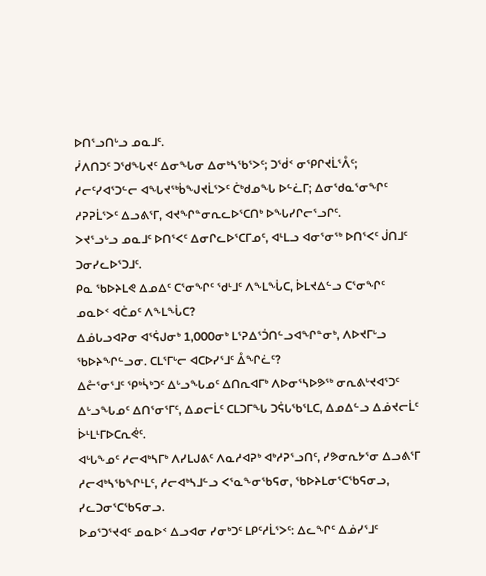ᐅᑎᕐᓗᑎᒡᓗ ᓄᓇᒧᑦ.
ᓰᐱᑎᑐᑦ ᑐᖁᖓᔪᑦ ᐃᓂᖓᓂ ᐃᓂᒃᓴᖃᕐᐳᑦ; ᑐᖂᑉ ᓂᕿᒋᔪᒫᕐᐰᑦ; ᓱᓕᑦᓯᐊᕐᑐᓪᓕ ᐊᖓᔪᖅᑳᖑᔪᒫᕐᐳᑦ ᑖᒃᑯᓄᖓ ᐅᓪᓛᒥ; ᐃᓂᖁᓇᕐᓂᖏᑦ ᓱᕈᕈᒫᕐᐳᑦ ᐃᓗᕕᕐᒥ, ᐊᔪᖏᓐᓂᕆᓚᐅᕐᑕᑎᒃ ᐅᖓᓯᒋᓕᕐᓗᒋᑦ.
ᐳᔪᕐᓗᒡᓗ ᓄᓇᒧᑦ ᐅᑎᕐᐸᑦ ᐃᓂᒋᓚᐅᕐᑕᒥᓄᑦ, ᐊᒻᒪᓗ ᐊᓂᕐᓂᖅ ᐅᑎᕐᐸᑦ ᒎᑎᒧᑦ ᑐᓂᓯᓚᐅᕐᑐᒧᑦ.
ᑭᓇ ᖃᐅᔨᒪᕙ ᐃᓄᐃᑦ ᑕᕐᓂᖏᑦ ᖁᒻᒧᑦ ᐱᖕᒪᖔᑕ, ᐆᒪᔪᐃᓪᓗ ᑕᕐᓂᖏᑦ ᓄᓇᐅᑉ ᐊᑖᓄᑦ ᐱᖕᒪᖔᑕ?
ᐃᓅᒐᓗᐊᕈᓂ ᐊᕐᕌᒍᓂᒃ 1,000ᓂᒃ ᒪᕐᕈᐃᕐᑑᑎᓪᓗᐊᖏᓐᓂᒃ, ᐱᐅᔪᒥᒡᓗ ᖃᐅᔨᖏᓪᓗᓂ. ᑕᒪᕐᒥᒡᓕ ᐊᑕᐅᓯᕐᒧᑦ ᐂᖏᓛᑦ?
ᐃᓔᕐᓂᕐᒧᑦ ᕿᒃᓵᒃᑐᑦ ᐃᒡᓗᖓᓄᑦ ᐃᑎᕆᐊᒥᒃ ᐱᐅᓂᕐᓴᐅᕗᖅ ᓂᕆᕕᒡᔪᐊᕐᑐᑦ ᐃᒡᓗᖓᓄᑦ ᐃᑎᕐᓂᕐᒥᑦ, ᐃᓄᓕᒫᑦ ᑕᒪᑐᒥᖓ ᑐᕌᒐᖃᕐᒪᑕ, ᐃᓄᐃᓪᓗ ᐃᓅᔪᓕᒫᑦ ᐆᒻᒪᒻᒥᐅᑕᕆᕚᑦ.
ᐊᒡᒐᖕᓄᑦ ᓱᓕᐊᒃᓴᒥᒃ ᐱᓯᒪᒍᕕᑦ ᐱᓇᓱᐊᕈᒃ ᐊᒃᓱᕈᕐᓗᑎᑦ, ᓯᕗᓂᕆᔭᕐᓂ ᐃᓗᕕᕐᒥ ᓱᓕᐊᒃᓴᖃᖏᒻᒪᑦ, ᓱᓕᐊᒃᓴᒧᓪᓗ ᐸᕐᓇᖕᓂᖃᕋᓂ, ᖃᐅᔨᒪᓂᕐᑕᖃᕋᓂᓗ, ᓯᓚᑐᓂᕐᑕᖃᕋᓂᓗ.
ᐅᓄᕐᑐᕐᔪᐊᑦ ᓄᓇᐅᑉ ᐃᓗᐊᓂ ᓯᓂᒃᑐᑦ ᒪᑭᑦᓱᒫᕐᐳᑦ: ᐃᓚᖏᑦ ᐃᓅᓯᕐᒧᑦ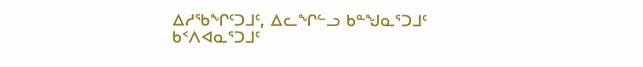ᐃᓱᖃᖏᑦᑐᒧᑦ, ᐃᓚᖏᓪᓗ ᑲᓐᖑᓇᕐᑐᒧᑦ ᑲᑉᐱᐊᓇᕐᑐᒧᑦ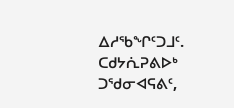ᐃᓱᖃᖏᑦᑐᒧᑦ.
ᑕᑯᔭᕇᕈᕕᐅᒃ ᑐᖁᓂᐊᕋᕕᑦ,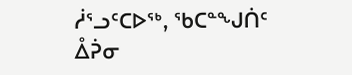ᓲᕐᓗᑦᑕᐅᖅ, ᖃᑕᓐᖑᑏᑦ ᐂᕉᓂ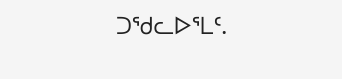ᑐᖁᓚᐅᕐᒪᑦ.